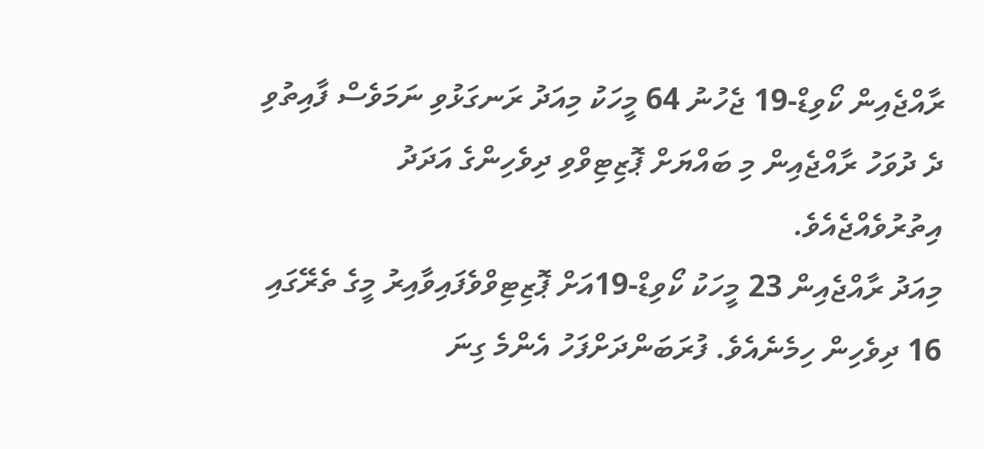ރާއްޖެއިން ކޯވިޑް-19 ޖެހުނު 64 މީހަކު މިއަދު ރަނގަޅުވި ނަމަވެސް ފާއިތުވި ދެ ދުވަހު ރާއްޖެއިން މި ބައްޔަށް ޕޮޒިޓިވްވި ދިވެހިންގެ އަދަދު އިތުރުވެއްޖެއެވެ.
މިއަދު ރާއްޖެއިން 23 މީހަކު ކޯވިޑް-19އަށް ޕޮޒިޓިވްވެފައިވާއިރު މީގެ ތެރޭގައި 16 ދިވެހިން ހިމެނެއެވެ. ފުރަބަންދަށްފަހު އެންމެ ގިނަ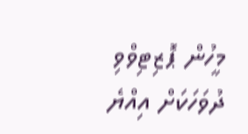މީހުން ޕޮޒިޓިވްވި ދުވަހަކަށް އިއްޔެ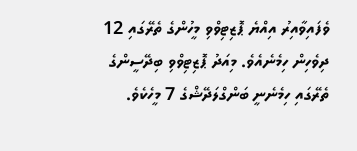ވެފައިވާއިރު އިއްޔެ ޕޮޒިޓިވްވި މީހުންގެ ތެރޭގައި 12 ދިވެހިން ހިމެނެއެވެ. މިއަދު ޕޮޒިޓިވްވި ބިދޭސީންގެ ތެރޭގައި ހިމެނެނީ ބަންގްލަދޭޝްގެ 7 މީހެކެވެ.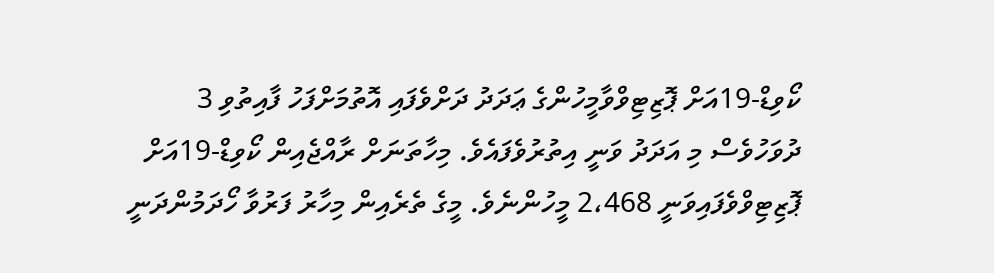ކޯވިޑް-19އަށް ޕޮޒިޓިވްވާމީހުންގެ ޢަދަދު ދަށްވެފައި އޮތުމަށްފަހު ފާއިތުވި 3 ދުވަހުވެސް މި އަދަދު ވަނީ އިތުރުވެފައެވެ. މިހާތަނަށް ރާއްޖެއިން ކޯވިޑް-19އަށް ޕޮޒިޓިވްވެފައިވަނީ 2،468 މީހުންނެވެ. މީގެ ތެރެއިން މިހާރު ފަރުވާ ހޯދަމުންދަނީ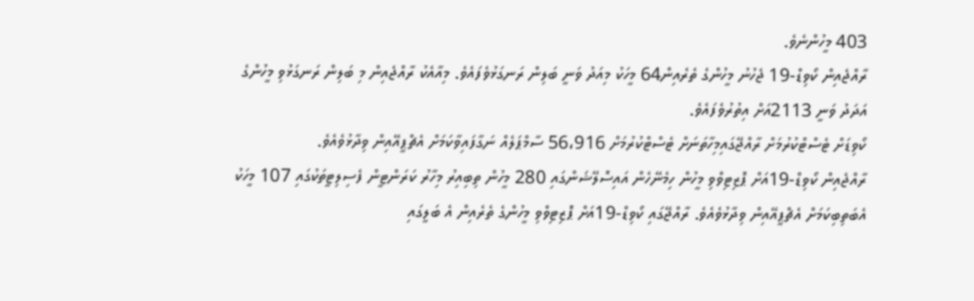403 މީހުންނެވެ.
ރާއްޖެއިން ކޯވިޑް-19 ޖެހުނު މީހުންގެ ތެރެއިން64 މީހަކު މިއަދު ވަނީ ބަލިން ރަނގަޅުވެފައެވެ. މިއާއެކު ރާއްޖެއިން މި ބަލިން ރަނގަޅުވި މީހުންގެ އަދަދު ވަނީ 2113އަށް އިތުރުވެފައެވެ.
ކޯވިޑަށް ޓެސްޓްކުރުމަށް ރާއްޖޭގައިމިހާތަނަށް ޓެސްޓްކުރުމަށް 56،916 ސާމްޕަލެއް ނަގާފައިވާކަމަށް އެޗްޕީއޭއިން ވިދާޅުވެއެވެ.
ރާއްޖެއިން ކޯވިޑް-19އަށް ޕޮޒިޓިވްވި މީހުން ހިމެނޭހެން އައިސޮލޭޝަންގައި 280 މީހުން ތިބިއިރު މިހާރު ކަރަންޓީން ފެސިލިޓީތަކުގައި 107 މީހަކު އެބަތިބިކަމަށް އެޗްޕީއޭއިން ވިދާޅުވެއެވެ. ރާއްޖޭގައި ކޯވިޑް-19އަށް ޕޮޒިޓިވްވި މީހުންގެ ތެރެއިން އެ ބަލީގައި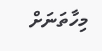މިހާތަނަށް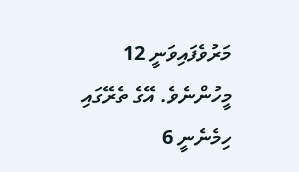މަރުވެފައިވަނީ 12 މީހުންނެވެ. އޭގެ ތެރޭގައި ހިމެނެނީ 6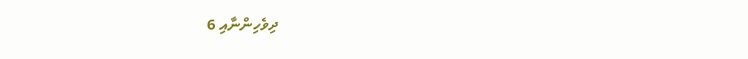ދިވެހިންނާއި 6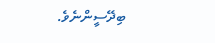ބިދޭސީންނެވެ.